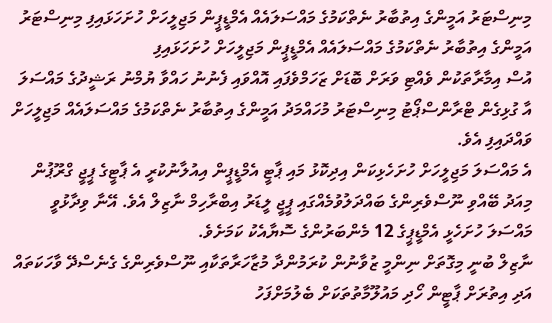މިނިސްޓަރު އަމީންގެ އިތުބާރު ނެތްކަމުގެ މައްސަލައެއް އެމްޑީޕީން މަޖިލީހަށް ހުށަހަޅައިފި މިނިސްޓަރު އަމީންގެ އިތުބާރު ނެތްކަމުގެ މައްސަލައެއް އެމްޑީޕީން މަޖިލީހަށް ހުށަހަޅައިފި
އުސް އިމާރާތަކުން ވެއްޓި ވަރަށް ބޮޑަށް ޒަހަމްވެފައި އޮއްވައި ފެނުނު ހައްވާ ޔުމްނު ރަޝީދުގެ މައްސަލަ އާ ގުޅިގެން ޓްރާންސްޕޯޓު މިނިސްޓަރު މުހައްމަދު އަމީންގެ އިތުބާރު ނެތްކަމުގެ މައްސަލައެއް މަޖިލީހަށް ވައްދައިފި އެވެ.
އެ މައްސަލަ މަޖިލީހަށް ހުށަހެޅިކަން އިދިކޮޅު މައި ޕާޓީ އެމްޑީޕީން އިއުލާނުކުރީ އެ ޕާޓީގެ ޕީޖީ ގްރޫޕުން މިއަދު ބޭއްވި ނޫސްވެރިންގެ ބައްދަލުވުމެއްގައި ޕީޖީ ލީޑަރު އިބްރާހިމް ނާޒިލް އެވެ. އޭނާ ވިދާޅުވީ މައްސަލަ ހުށަހެޅީ އެމްޑީޕީގެ 12 މެންބަރުންގެ ސޮޔާއެކު ކަމަށެވެ.
ނާޒިލް ބުނީ މިގޮތަށް ނިންމީ ޒުވާނުން ކުރަމުންދާ މުޒާހަރާތަކާއި ނޫސްވެރިންގެ ގެނެސްދޭ ވާހަކަތައް އަދި އިތުރަށް ޕާޓީން ހޯދި މައުލޫމާތުތަކަށް ބެލުމަށްފަހު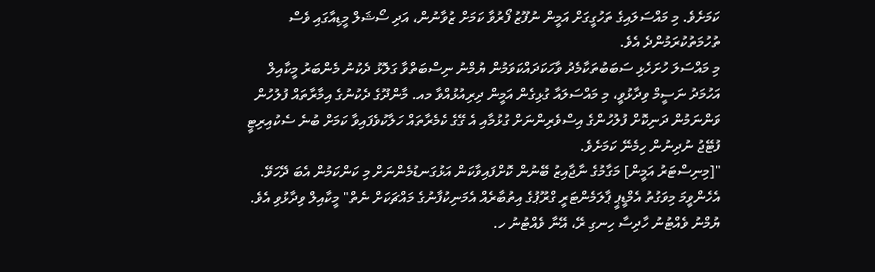ކަމަށެވެ. މި މައްސަލައިގެ ތަހުގީގަށް އަމީން ނުފޫޒު ފޯރުވާ ކަމަށް ޒުވާނުން، އަދި ސޯޝަލް މީޑިއާގައި ވެސް ތުހުމަތުކުރަމުންދެ އެވެ.
މި މައްސަލަ ހުށަހެޅި ސަބަބުތަކާމެދު ވާހަކަދައްކަވަމުން ޔުމްނު ނިސްބަތްވާ ގަލޮޅު ދެކުނު މެންބަރު މީކާއިލް އަހުމަދު ނަސީމް ވިދާޅުވީ، މި މައްސަލައާ ގުޅިގެން އަމީން ދިރިއުޅުއްވާ މއ. މާންދޫގެ ދެކުނުގެ އިމާރާތައް ފުލުހުން ވަންނަމުން ދަނިކޮށް ފުލުހުންގެ އިސްވެރިންނަށް ގުޅުމާއި އެ ގޭގެ ކެމެރާތައް ހަލާކުވެފައިވާ ކަމަށް ބުނެ ސެކުއިރިޓީ ފުޓޭޖު ނުދިނުން ހިމެނޭ ކަމަށެވެ.
"[މިނިސްޓަރު އަމީން] މަގާމުގެ ނާޖާއިޒު ބޭނުން ކޮށްފައިވާކަން އަޅުގަނޑުމެންނަށް މި ކަންކަމުން އެބަ ދޭހަވޭ. އެހެންވީމަ މިވަގުތު އެމްޑީޕީ ޕާލަމެންޓަރީ ގްރޫޕުގެ އިތުބާރެއް އެމަނިކުފާނުގެ މައްޗަކަށް ނެތް" މީކާއިލް ވިދާޅުވި އެވެ.
ޔުމްނު ވެއްޓުނު ހާދިސާ ހިނގި ރޭ، އޭނާ ވެއްޓުނު ހ.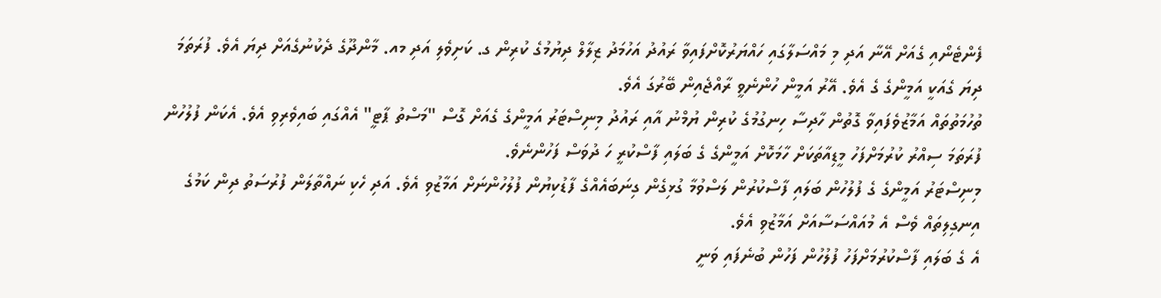ފެންޓެނޯއި ގެއަށް އޭނާ އަދި މި މައްސަލާގައި ހައްޔަރުކޮށްފައިވާ ރައުދު އަހުމަދު ޒިލާލް ދިޔުމުގެ ކުރިން ގ. ކަށިވެލި އަދި މއ. މާންދޫގެ ދެކުނުގެއަށް ދިޔަ އެވެ. ފުރަތަމަ ދިޔަ ގެއަކީ އަމީންގެ ގެ އެވެ. އޭރު އަމީން ހުންނެވީ ރާއްޖެއިން ބޭރުގަ އެވެ.
ތުހުމަތުތައް އަމާޒުވެފައިވާ ގޮތުން ހާދިސާ ހިނގުމުގެ ކުރިން ޔުމްނު އާއި ރައުދު މިނިސްޓަރު އަމީންގެ ގެއަށް ގޮސް "މަސްތު ޕާޓީ" އެއްގައި ބައިވެރިވި އެވެ. އެކަން ފުލުހުން ފުރަތަމަ ސިއްރު ކުރުމަށްފަހު މީޑިއާތަކަށް ހާމަކޮށް އަމީންގެ ގެ ބަލައި ފާސްކުރީ ހަ ދުވަސް ފަހުންނެވެ.
މިނިސްޓަރު އަމީންގެ ގެ ފުލުހުން ބަލައި ފާސްކުރުން ލަސްވުމާ ގުޅިގެން ގިނަބައެއްގެ ފާޑުކިޔުން ފުލުހުންނަށް އަމާޒުވި އެވެ. އަދި ހެކި ނައްތާލަން ފުރުސަތު ދިން ކަމުގެ އިނގިލިތައް ވެސް އެ މުއައްސަސާއަށް އަމާޒުވި އެވެ.
އެ ގެ ބަލައި ފާސްކުރުމަށްފަހު ފުލުހުން ފަހުން ބުނެފައި ވަނީ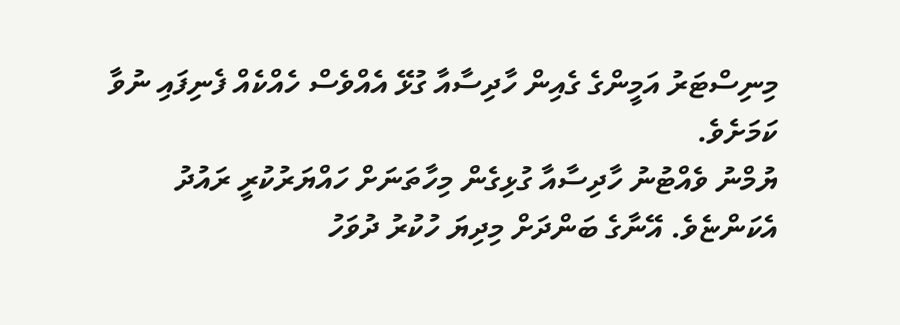މިނިސްޓަރު އަމީންގެ ގެއިން ހާދިސާއާ ގުޅޭ އެއްވެސް ހެއްކެއް ފެނިފައި ނުވާ ކަމަށެވެ.
ޔުމްނު ވެއްޓުނު ހާދިސާއާ ގުޅިގެން މިހާތަނަށް ހައްޔަރުކުރީ ރައުދު އެކަންޏެވެ. އޭނާގެ ބަންދަށް މިދިޔަ ހުކުރު ދުވަހު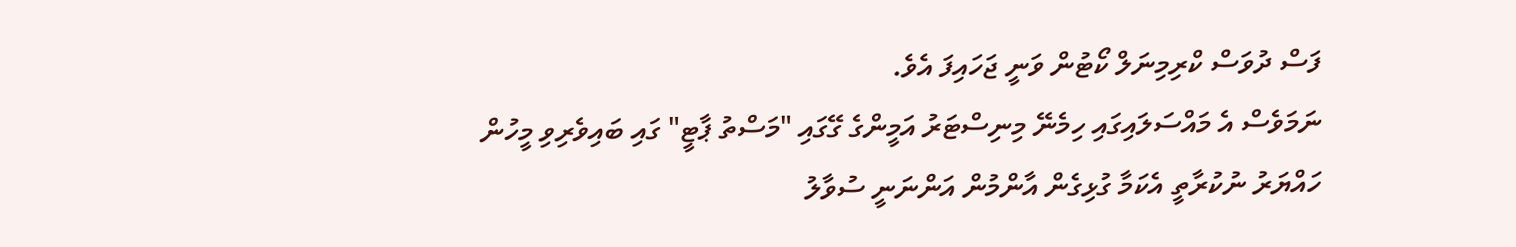ފަސް ދުވަސް ކްރިމިނަލް ކޯޓުން ވަނީ ޖަހައިފަ އެވެ.
ނަމަވެސް އެ މައްސަލައިގައި ހިމެނޭ މިނިސްޓަރު އަމީންގެ ގޭގައި "މަސްތު ޕާޓީ" ގައި ބައިވެރިވި މީހުން ހައްޔަރު ނުކުރާތީ އެކަމާ ގުޅިގެން އާންމުން އަންނަނީ ސުވާލު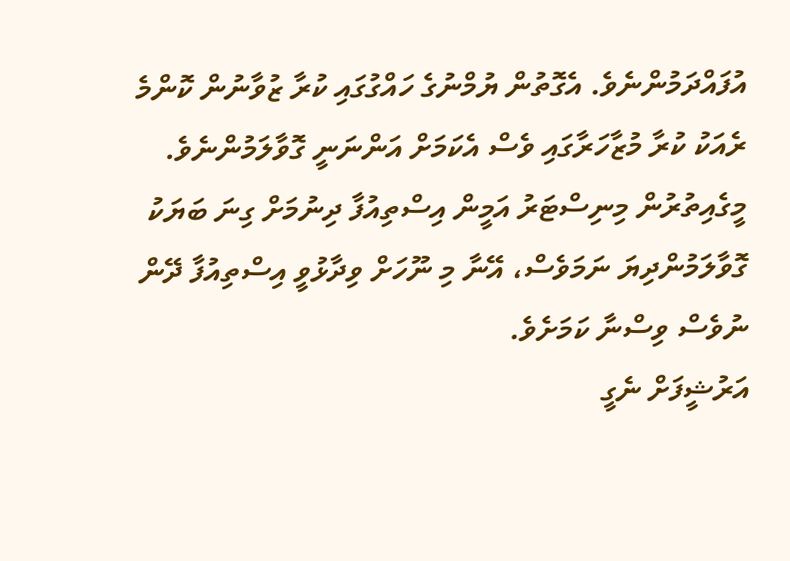އުފައްދަމުންނެވެ. އެގޮތުން ޔުމްނުގެ ހައްގުގައި ކުރާ ޒުވާނުން ކޮންމެ ރެއަކު ކުރާ މުޒާހަރާގައި ވެސް އެކަމަށް އަންނަނީ ގޮވާލަމުންނެވެ.
މީގެއިތުރުން މިނިސްޓަރު އަމީން އިސްތިއުފާ ދިނުމަށް ގިނަ ބަޔަކު ގޮވާލަމުންދިޔަ ނަމަވެސް، އޭނާ މި ނޫހަށް ވިދާޅުވީ އިސްތިއުފާ ދޭން ނުވެސް ވިސްނާ ކަމަށެވެ.
އަރުޝީފަށް ނެގީ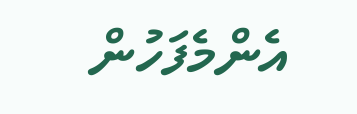އެންމެފަހުން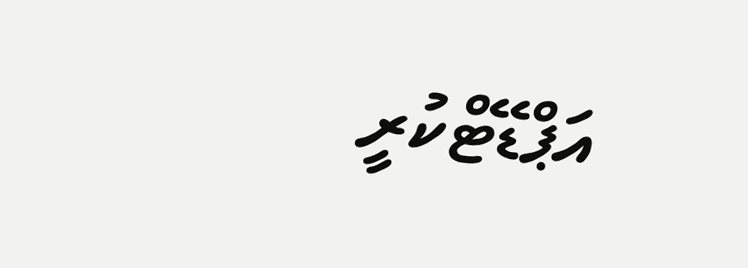އަޕްޑޭޓްކުރީ